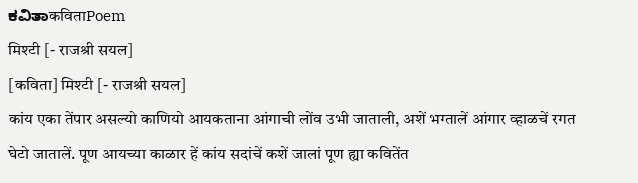ಕವಿತಾकविताPoem
मिश्टी [- राजश्री सयल]
[कविता] मिश्टी [- राजश्री सयल]
कांय एका तेंपार असल्यो काणियो आयकताना आंगाची लोंव उभी जाताली, अशें भग्तालें आंगार व्हाळचें रगत घेटो जातालें. पूण आयच्या काळार हें कांय सदांचें कशें जालां पूण ह्या कवितेंत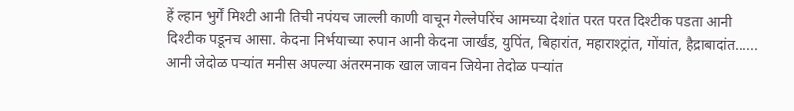हें ल्हान भुर्गें मिश्टी आनी तिची नपंयच जाल्ली काणी वाचून गेल्लेपरिंच आमच्या देशांत परत परत दिश्टीक पडता आनी दिश्टीक पडूनच आसा. केदना निर्भयाच्या रुपान आनी केदना जार्खंड, युपिंत, बिहारांत, महाराश्ट्रांत, गोंयांत, हैद्राबादांत...... आनी जेदोळ पऱ्यांत मनीस अपल्या अंतरमनाक खाल जावन जियेना तेदोळ पऱ्यांत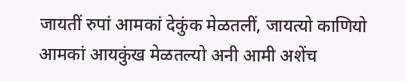जायतीं रुपां आमकां देकुंक मेळतलीं, जायत्यो काणियो आमकां आयकुंख मेळतल्यो अनी आमी अशेंच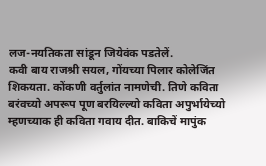लज-नयतिकता सांडून जियेवंक पडतेलें.
कवी बाय राजश्री सयल, गोंयच्या पिलार कोलेजिंत शिकयता. कोंकणी वर्तुलांत नामणेची. तिणे कविता बरंवच्यो अपरूप पूण बरयिल्ल्यो कविता अपुर्भायेच्यो म्हणच्याक ही कविता गवाय दीत. बाकिचें मापुंक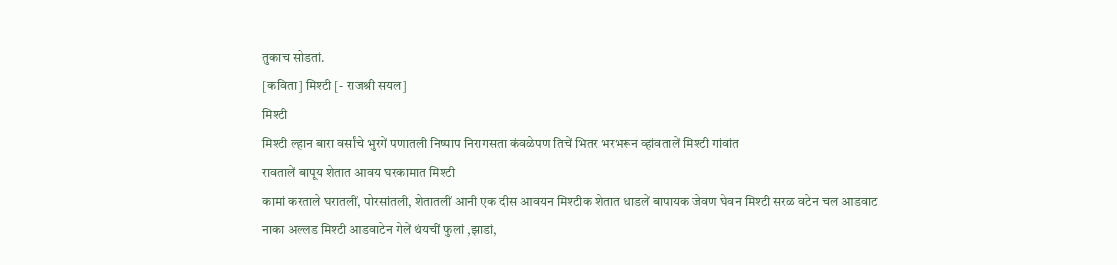तुकाच सोडतां.
[कविता] मिश्टी [- राजश्री सयल]
मिश्टी
मिश्टी ल्हान बारा वर्सांचे भुरगें पणातली निष्पाप निरागसता कंवळेपण तिचें भितर भरभरून व्हांवतालें मिश्टी गांवांत
रावतालें बापूय शेतात आवय घरकामात मिश्टी
कामां करताले घरातलीं, पोरसांतली, शेतातलीं आनी एक दीस आवयन मिश्टीक शेतात धाडलें बापायक जेवण घेवन मिश्टी सरळ वटेन चल आडवाट
नाका अल्लड मिश्टी आडवाटेन गेलें थंयचीं फुलां ,झाडां,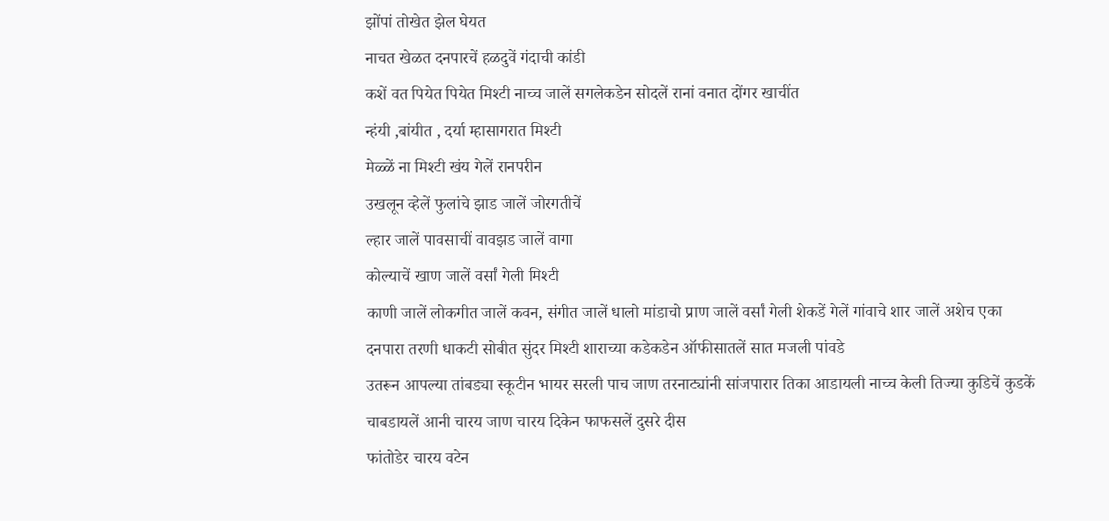झोंपां तोखेत झेल घेयत
नाचत खेळत दनपारचें हळदुवें गंदाची कांडी
कशें वत पियेत पियेत मिश्टी नाच्च जालें सगलेकडेन सोदलें रानां वनात दोंगर खाचींत
न्हंयी ,बांयीत , दर्या म्हासागरात मिश्टी
मेळ्ळें ना मिश्टी खंय गेलें रानपरीन
उखलून व्हेलें फुलांचे झाड जालें जोरगतीचें
ल्हार जालें पावसाचीं वावझड जालें वागा
कोल्याचें खाण जालें वर्सां गेली मिश्टी
काणी जालें लोकगीत जालें कवन, संगीत जालें धालो मांडाचो प्राण जालें वर्सां गेली शेकडें गेलें गांवाचे शार जालें अशेच एका
दनपारा तरणी धाकटी सोबीत सुंदर मिश्टी शाराच्या कडेकडेन ऑफीसातलें सात मजली पांवडे
उतरून आपल्या तांबड्या स्कूटीन भायर सरली पाच जाण तरनाट्यांनी सांजपारार तिका आडायली नाच्च केली तिज्या कुडिचें कुडकें चाबडायलें आनी चारय जाण चारय दिकेन फाफसलें दुसरे दीस
फांतोडेर चारय वटेन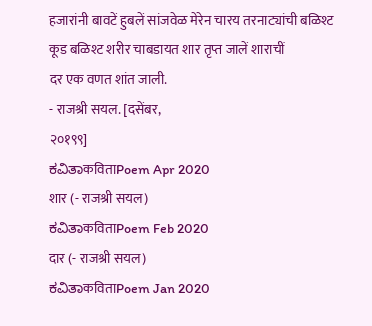हजारांनी बावटें हुबलें सांजवेळ मेरेन चारय तरनाट्यांची बळिश्ट कूड बळिश्ट शरीर चाबडायत शार तृप्त जालें शाराचीं
दर एक वणत शांत जाली.
- राजश्री सयल. [दसेंबर,
२०१९९]
ಕವಿತಾकविताPoem Apr 2020
शार (- राजश्री सयल)
ಕವಿತಾकविताPoem Feb 2020
दार (- राजश्री सयल)
ಕವಿತಾकविताPoem Jan 2020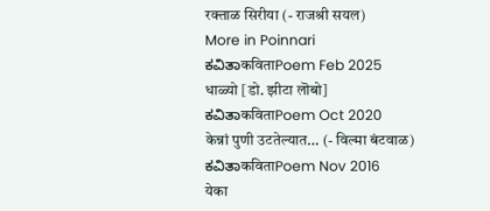रक्ताळ सिरीया (- राजश्री सयल)
More in Poinnari
ಕವಿತಾकविताPoem Feb 2025
धाळ्यो [डो. झीटा लॊबो]
ಕವಿತಾकविताPoem Oct 2020
केन्नां पुणी उटतेल्यात... (- विल्मा बंटवाळ)
ಕವಿತಾकविताPoem Nov 2016
येका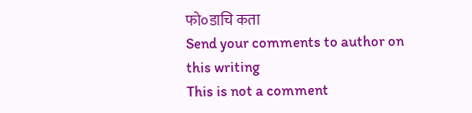फो०डाचि कता
Send your comments to author on this writing
This is not a comment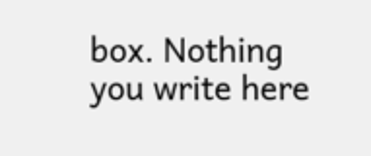box. Nothing you write here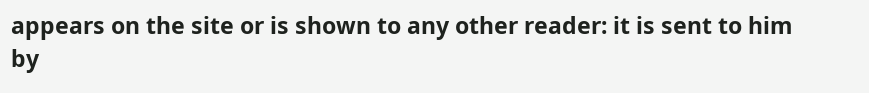appears on the site or is shown to any other reader: it is sent to him by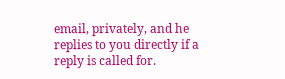email, privately, and he replies to you directly if a reply is called for.